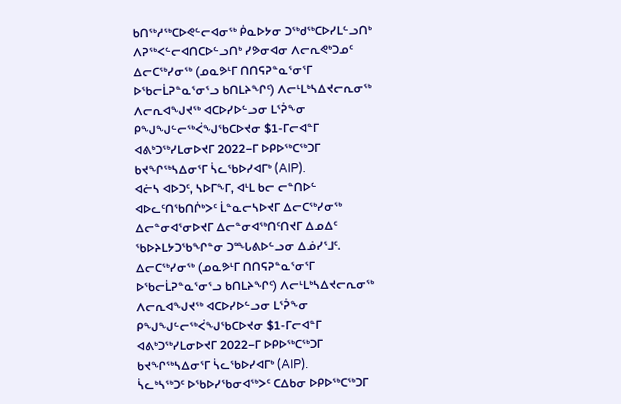ᑲᑎᖅᓱᖅᑕᐅᕙᓪᓕᐊᓂᖅ ᑮᓇᐅᔭᓂ ᑐᖅᑯᖅᑕᐅᓯᒪᓪᓗᑎᒃ ᐱᕈᖅᐸᓪᓕᐊᑎᑕᐅᓪᓗᑎᒃ ᓯᕗᓂᐊᓂ ᐱᓕᕆᕙᒃᑐᓄᑦ
ᐃᓕᑕᖅᓯᓂᖅ (ᓄᓇᕗᒻᒥ ᑎᑎᕋᕈᓐᓇᕐᓂᕐᒥ ᐅᖃᓕᒫᕈᓐᓇᕐᓂᕐᓗ ᑲᑎᒪᔨᖏᑦ) ᐱᓕᒻᒪᒃᓴᐃᔪᓕᕆᓂᖅ ᐱᓕᕆᐊᖑᔪᖅ ᐊᑕᐅᓯᐅᓪᓗᓂ ᒪᕐᕉᖕᓂ ᑭᖑᖑᓪᓕᖅᐹᖑᖃᑕᐅᔪᓂ $1-ᒥᓕᐊᓐᒥ ᐊᕕᒃᑐᖅᓯᒪᓂᐅᔪᒥ 2022−ᒥ ᐅᑭᐅᖅᑕᖅᑐᒥ ᑲᔪᖏᖅᓴᐃᓂᕐᒥ ᓵᓚᖃᐅᓯᐊᒥᒃ (AIP).
ᐊᓖᓴ ᐊᐅᑐᑦ, ᓴᐅᒥᖕᒥ, ᐊᒻᒪ ᑲᓕ ᓕᓐᑎᐅᓪ ᐊᐅᓚᑦᑎᖃᑎᒌᒃᐳᑦ ᒫᓐᓇᓕᓴᐅᔪᒥ ᐃᓕᑕᖅᓯᓂᖅ ᐃᓕᓐᓂᐊᕐᓂᐅᔪᒥ ᐃᓕᓐᓂᐊᖅᑎᑦᑎᔪᒥ ᐃᓄᐃᑦ ᖃᐅᔨᒪᔭᑐᖃᖏᓐᓂ ᑐᙵᕕᐅᓪᓗᓂ ᐃᓅᓯᕐᒧᑦ.
ᐃᓕᑕᖅᓯᓂᖅ (ᓄᓇᕗᒻᒥ ᑎᑎᕋᕈᓐᓇᕐᓂᕐᒥ ᐅᖃᓕᒫᕈᓐᓇᕐᓂᕐᓗ ᑲᑎᒪᔨᖏᑦ) ᐱᓕᒻᒪᒃᓴᐃᔪᓕᕆᓂᖅ ᐱᓕᕆᐊᖑᔪᖅ ᐊᑕᐅᓯᐅᓪᓗᓂ ᒪᕐᕉᖕᓂ ᑭᖑᖑᓪᓕᖅᐹᖑᖃᑕᐅᔪᓂ $1-ᒥᓕᐊᓐᒥ ᐊᕕᒃᑐᖅᓯᒪᓂᐅᔪᒥ 2022−ᒥ ᐅᑭᐅᖅᑕᖅᑐᒥ ᑲᔪᖏᖅᓴᐃᓂᕐᒥ ᓵᓚᖃᐅᓯᐊᒥᒃ (AIP).
ᓵᓚᒃᓴᖅᑐᑦ ᐅᖃᐅᓯᖃᓂᐊᖅᐳᑦ ᑕᐃᑲᓂ ᐅᑭᐅᖅᑕᖅᑐᒥ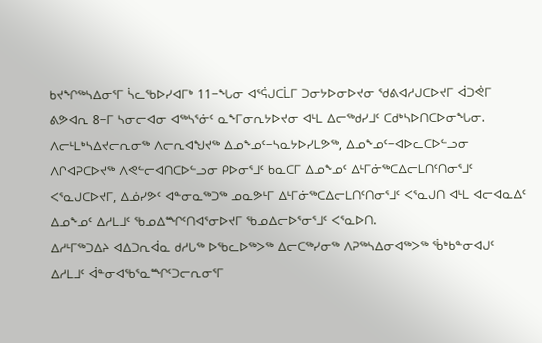ᑲᔪᖏᖅᓴᐃᓂᕐᒥ ᓵᓚᖃᐅᓯᐊᒥᒃ 11−ᖓᓂ ᐊᕐᕌᒍᑕᒫᒥ ᑐᓂᔭᐅᓂᐅᔪᓂ ᖁᕕᐊᓱᒍᑕᐅᔪᒥ ᐋᑐᕚᒥ ᕕᕗᐊᕆ 8−ᒥ ᓴᓂᓕᐊᓂ ᐊᖅᓴᕐᓃᑦ ᓇᖕᒥᓂᕆᔭᐅᔪᓂ ᐊᒻᒪ ᐃᓕᖅᑯᓯᒧᑦ ᑕᑯᒃᓴᐅᑎᑕᐅᓂᖓᓂ.
ᐱᓕᒻᒪᒃᓴᐃᔪᓕᕆᓂᖅ ᐱᓕᕆᐊᖑᔪᖅ ᐃᓄᖕᓄᑦ−ᓴᓇᔭᐅᓯᒪᕗᖅ, ᐃᓄᖕᓄᑦ−ᐊᐅᓚᑕᐅᓪᓗᓂ ᐱᒋᐊᕈᑕᐅᔪᖅ ᐱᕙᓪᓕᐊᑎᑕᐅᓪᓗᓂ ᑭᐅᓂᕐᒧᑦ ᑲᓇᑕᒥ ᐃᓄᖕᓄᑦ ᐃᒻᒥᓃᖅᑕᐃᓕᒪᑎᑦᑎᓂᕐᒧᑦ ᐸᕐᓇᒍᑕᐅᔪᒥ, ᐃᓅᓯᕗᑦ ᐊᓐᓂᓇᖅᑐᖅ ᓄᓇᕗᒻᒥ ᐃᒻᒥᓃᖅᑕᐃᓕᒪᑎᑦᑎᓂᕐᒧᑦ ᐸᕐᓇᒍᑎ ᐊᒻᒪ ᐊᓕᐊᓇᐃᑦ ᐃᓄᖕᓄᑦ ᐃᓱᒪᒧᑦ ᖃᓄᐃᙱᑦᑎᐊᕐᓂᐅᔪᒥ ᖃᓄᐃᓕᐅᕐᓂᕐᒧᑦ ᐸᕐᓇᐅᑎ.
ᐃᓱᒻᒥᖅᑐᐃᔨ ᐊᐃᑐᕆᐋᓇ ᑯᓱᒐᖅ ᐅᖃᓚᐅᖅᐳᖅ ᐃᓕᑕᖅᓯᓂᖅ ᐱᕈᖅᓴᐃᓂᐊᖅᐳᖅ ᖄᒃᑲᓐᓂᐊᒍᑦ ᐃᓱᒪᒧᑦ ᐋᓐᓂᐊᖃᕐᓇᙱᑦᑐᓕᕆᓂᕐᒥ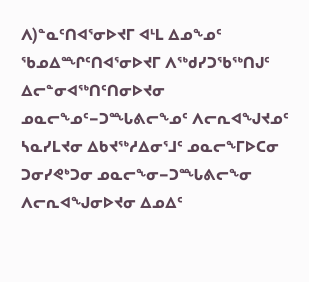ᐱ)ᓐᓇᑦᑎᐊᕐᓂᐅᔪᒥ ᐊᒻᒪ ᐃᓄᖕᓄᑦ ᖃᓄᐃᙱᑦᑎᐊᕐᓂᐅᔪᒥ ᐱᖅᑯᓯᑐᖃᖅᑎᒍᑦ ᐃᓕᓐᓂᐊᖅᑎᑦᑎᓂᐅᔪᓂ ᓄᓇᓕᖕᓄᑦ−ᑐᙵᕕᓕᖕᓄᑦ ᐱᓕᕆᐊᖑᔪᓄᑦ ᓴᓇᓯᒪᔪᓂ ᐃᑲᔪᖅᓱᐃᓂᕐᒧᑦ ᓄᓇᓕᖕᒥᐅᑕᓂ ᑐᓂᓯᕙᒃᑐᓂ ᓄᓇᓕᖕᓂ−ᑐᙵᕕᓕᖕᓂ ᐱᓕᕆᐊᖑᓂᐅᔪᓂ ᐃᓄᐃᑦ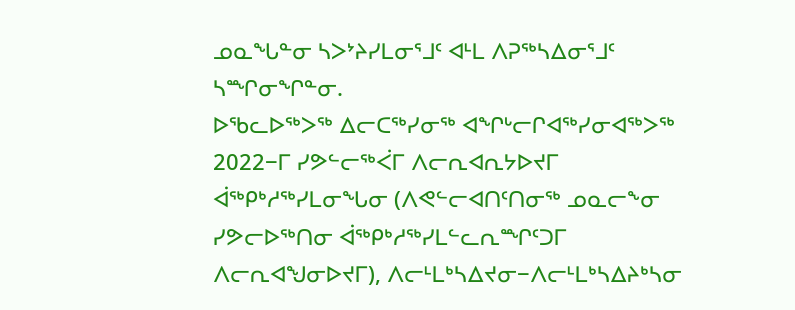ᓄᓇᖓᓐᓂ ᓴᐳᔾᔨᓯᒪᓂᕐᒧᑦ ᐊᒻᒪ ᐱᕈᖅᓴᐃᓂᕐᒧᑦ ᓴᙱᓂᖏᓐᓂ.
ᐅᖃᓚᐅᖅᐳᖅ ᐃᓕᑕᖅᓯᓂᖅ ᐊᖏᒡᓕᒋᐊᖅᓯᓂᐊᖅᐳᖅ 2022−ᒥ ᓯᕗᓪᓕᖅᐹᒥ ᐱᓕᕆᐊᕆᔭᐅᔪᒥ ᐋᖅᑭᒃᓱᖅᓯᒪᓂᖓᓂ (ᐱᕙᓪᓕᐊᑎᑦᑎᓂᖅ ᓄᓇᓕᖕᓂ ᓯᕗᓕᐅᖅᑎᓂ ᐋᖅᑭᒃᓱᖅᓯᒪᓪᓚᕆᙱᑦᑐᒥ ᐱᓕᕆᐊᖑᓂᐅᔪᒥ), ᐱᓕᒻᒪᒃᓴᐃᔪᓂ−ᐱᓕᒻᒪᒃᓴᐃᔨᒃᓴᓂ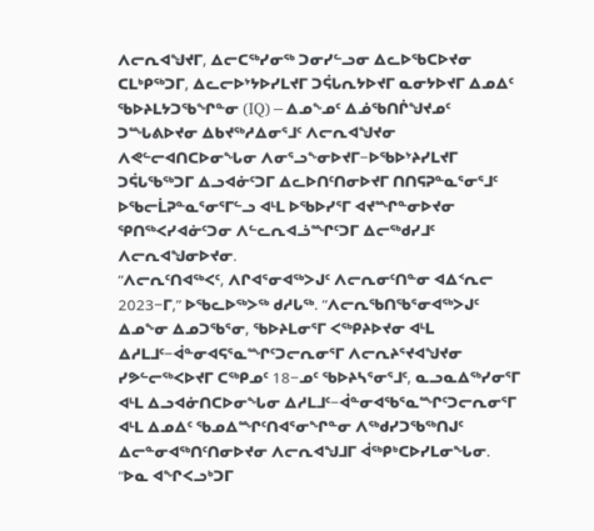ᐱᓕᕆᐊᖑᔪᒥ, ᐃᓕᑕᖅᓯᓂᖅ ᑐᓂᓯᓪᓗᓂ ᐃᓚᐅᖃᑕᐅᔪᓂ ᑕᒪᒃᑭᖅᑐᒥ, ᐃᓚᓕᐅᔾᔭᐅᓯᒪᔪᒥ ᑐᕌᒐᕆᔭᐅᔪᒥ ᓇᓂᔭᐅᔪᒥ ᐃᓄᐃᑦ ᖃᐅᔨᒪᔭᑐᖃᖏᓐᓂ (IQ)−ᐃᓄᖕᓄᑦ ᐃᓅᖃᑎᒌᖑᔪᓄᑦ ᑐᙵᕕᐅᔪᓂ ᐃᑲᔪᖅᓱᐃᓂᕐᒧᑦ ᐱᓕᕆᐊᖑᔪᓂ ᐱᕙᓪᓕᐊᑎᑕᐅᓂᖓᓂ ᐱᓂᕐᓗᖕᓂᐅᔪᒥ−ᐅᖃᐅᔾᔨᓯᒪᔪᒥ ᑐᕌᒐᖃᖅᑐᒥ ᐃᓗᐊᓃᑦᑐᒥ ᐃᓚᐅᑎᑦᑎᓂᐅᔪᒥ ᑎᑎᕋᕈᓐᓇᕐᓂᕐᒧᑦ ᐅᖃᓕᒫᕈᓐᓇᕐᓂᕐᒥᓪᓗ ᐊᒻᒪ ᐅᖃᐅᓯᕐᒥ ᐊᔪᙱᓐᓂᐅᔪᓂ ᕿᑎᖅᐸᓯᐊᓃᑦᑐᓂ ᐱᓪᓚᕆᐊᓘᙱᑦᑐᒥ ᐃᓕᖅᑯᓯᒧᑦ ᐱᓕᕆᐊᖑᓂᐅᔪᓂ.
“ᐱᓕᕆᑦᑎᐊᖅᐸᑦ, ᐱᒋᐊᕐᓂᐊᖅᐳᒍᑦ ᐱᓕᕆᓂᑦᑎᓐᓂ ᐊᐃᑉᕆᓕ 2023−ᒥ,” ᐅᖃᓚᐅᖅᐳᖅ ᑯᓱᒐᖅ. “ᐱᓕᕆᖃᑎᖃᕐᓂᐊᖅᐳᒍᑦ ᐃᓄᖕᓂ ᐃᓄᑐᖃᕐᓂ, ᖃᐅᔨᒪᓂᕐᒥ ᐸᖅᑭᔨᐅᔪᓂ ᐊᒻᒪ ᐃᓱᒪᒧᑦ−ᐋᓐᓂᐊᕋᕐᓇᙱᑦᑐᓕᕆᓂᕐᒥ ᐱᓕᕆᔨᕐᔪᐊᖑᔪᓂ ᓯᕗᓪᓕᖅᐸᐅᔪᒥ ᑕᖅᑭᓄᑦ 18−ᓄᑦ ᖃᐅᔨᓴᕐᓂᕐᒧᑦ, ᓇᓗᓇᐃᖅᓯᓂᕐᒥ ᐊᒻᒪ ᐃᓗᐊᓃᑎᑕᐅᓂᖓᓂ ᐃᓱᒪᒧᑦ−ᐋᓐᓂᐊᖃᕐᓇᙱᑦᑐᓕᕆᓂᕐᒥ ᐊᒻᒪ ᐃᓄᐃᑦ ᖃᓄᐃᙱᑦᑎᐊᕐᓂᖏᓐᓂ ᐱᖅᑯᓯᑐᖃᖅᑎᒍᑦ ᐃᓕᓐᓂᐊᖅᑎᑦᑎᓂᐅᔪᓂ ᐱᓕᕆᐊᖑᒧᒥ ᐋᖅᑭᒃᑕᐅᓯᒪᓂᖓᓂ.
“ᐅᓇ ᐊᖏᐸᓗᒃᑐᒥ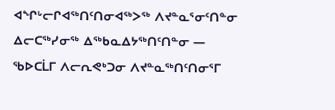ᐊᖏᒡᓕᒋᐊᖅᑎᑦᑎᓂᐊᖅᐳᖅ ᐱᔪᓐᓇᕐᓂᑦᑎᓐᓂ ᐃᓕᑕᖅᓯᓂᖅ ᐃᖅᑲᓇᐃᔭᖅᑎᑦᑎᓐᓂ — ᖃᐅᑕᒫᒥ ᐱᓕᕆᕙᒃᑐᓂ ᐱᔪᓐᓇᖅᑎᑦᑎᓂᕐᒥ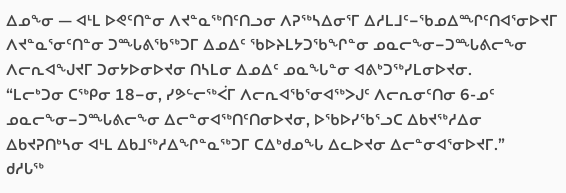ᐃᓄᖕᓂ — ᐊᒻᒪ ᐅᕙᑦᑎᓐᓂ ᐱᔪᓐᓇᖅᑎᑦᑎᓗᓂ ᐱᕈᖅᓴᐃᓂᕐᒥ ᐃᓱᒪᒧᑦ−ᖃᓄᐃᙱᑦᑎᐊᕐᓂᐅᔪᒥ ᐱᔪᓐᓇᕐᓂᑦᑎᓐᓂ ᑐᙵᕕᖃᖅᑐᒥ ᐃᓄᐃᑦ ᖃᐅᔨᒪᔭᑐᖃᖏᓐᓂ ᓄᓇᓕᖕᓂ−ᑐᙵᕕᓕᖕᓂ ᐱᓕᕆᐊᖑᔪᒥ ᑐᓂᔭᐅᓂᐅᔪᓂ ᑎᓴᒪᓂ ᐃᓄᐃᑦ ᓄᓇᖓᓐᓂ ᐊᕕᒃᑐᖅᓯᒪᓂᐅᔪᓂ.
“ᒪᓕᒃᑐᓂ ᑕᖅᑭᓂ 18−ᓂ, ᓯᕗᓪᓕᖅᐹᒥ ᐱᓕᕆᐊᖃᕐᓂᐊᖅᐳᒍᑦ ᐱᓕᕆᓂᑦᑎᓂ 6-ᓄᑦ ᓄᓇᓕᖕᓂ−ᑐᙵᕕᓕᖕᓂ ᐃᓕᓐᓂᐊᖅᑎᑦᑎᓂᐅᔪᓂ, ᐅᖃᐅᓯᖃᕐᓗᑕ ᐃᑲᔪᖅᓱᐃᓂ ᐃᑲᔪᕈᑎᒃᓴᓂ ᐊᒻᒪ ᐃᑲᒧᖅᓱᐃᖏᓐᓇᖅᑐᒥ ᑕᐃᒃᑯᓄᖓ ᐃᓚᐅᔪᓂ ᐃᓕᓐᓂᐊᕐᓂᐅᔪᒥ.”
ᑯᓱᒐᖅ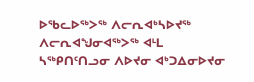ᐅᖃᓚᐅᖅᐳᖅ ᐱᓕᕆᐊᒃᓴᐅᔪᖅ ᐱᓕᕆᐊᖑᓂᐊᖅᐳᖅ ᐊᒻᒪ ᓴᖅᑭᑎᑦᑎᓗᓂ ᐱᐅᔪᓂ ᐊᒃᑐᐃᓂᐅᔪᓂ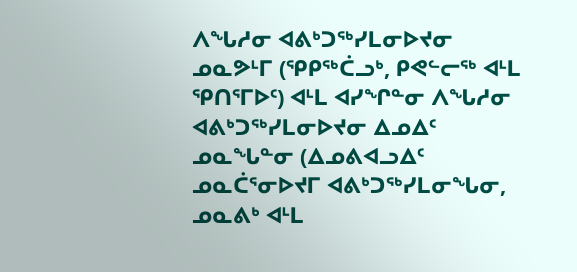ᐱᖓᓱᓂ ᐊᕕᒃᑐᖅᓯᒪᓂᐅᔪᓂ ᓄᓇᕗᒻᒥ (ᕿᑭᖅᑖᓗᒃ, ᑭᕙᓪᓕᖅ ᐊᒻᒪ ᕿᑎᕐᒥᐅᑦ) ᐊᒻᒪ ᐊᓯᖏᓐᓂ ᐱᖓᓱᓂ ᐊᕕᒃᑐᖅᓯᒪᓂᐅᔪᓂ ᐃᓄᐃᑦ ᓄᓇᖓᓐᓂ (ᐃᓄᕕᐊᓗᐃᑦ ᓄᓇᑖᕐᓂᐅᔪᒥ ᐊᕕᒃᑐᖅᓯᒪᓂᖓᓂ, ᓄᓇᕕᒃ ᐊᒻᒪ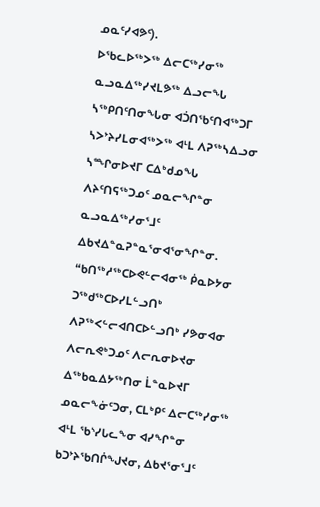ᓄᓇᑦᓯᐊᕗᑦ).
ᐅᖃᓚᐅᖅᐳᖅ ᐃᓕᑕᖅᓯᓂᖅ ᓇᓗᓇᐃᖅᓯᔪᒪᕗᖅ ᐃᓗᓕᖓ ᓴᖅᑭᑎᑦᑎᓂᖓᓂ ᐊᑑᑎᖃᑦᑎᐊᖅᑐᒥ ᓴᐳᔾᔨᓯᒪᓂᐊᖅᐳᖅ ᐊᒻᒪ ᐱᕈᖅᓴᐃᓗᓂ ᓴᙱᓂᐅᔪᒥ ᑕᐃᒃᑯᓄᖓ ᐱᔨᑦᑎᕋᖅᑐᓄᑦ ᓄᓇᓕᖏᓐᓂ ᓇᓗᓇᐃᖅᓯᓂᕐᒧᑦ ᐃᑲᔪᐃᓐᓇᕈᓐᓇᕐᓂᐊᕐᓂᖏᓐᓂ.
“ᑲᑎᖅᓱᖅᑕᐅᕙᓪᓕᐊᓂᖅ ᑮᓇᐅᔭᓂ ᑐᖅᑯᖅᑕᐅᓯᒪᓪᓗᑎᒃ ᐱᕈᖅᐸᓪᓕᐊᑎᑕᐅᓪᓗᑎᒃ ᓯᕗᓂᐊᓂ ᐱᓕᕆᕙᒃᑐᓄᑦ ᐱᓕᕆᓂᐅᔪᓂ ᐃᖅᑲᓇᐃᔭᖅᑎᓂ ᒫᓐᓇᐅᔪᒥ ᓄᓇᓕᖕᓃᑦᑐᓂ, ᑕᒪᒃᑭᑦ ᐃᓕᑕᖅᓯᓂᖅ ᐊᒻᒪ ᖃᔅᓯᒐᓚᖕᓂ ᐊᓯᖏᓐᓂ ᑲᑐᔾᔨᖃᑎᒌᖑᔪᓂ, ᐃᑲᔪᕐᓂᕐᒧᑦ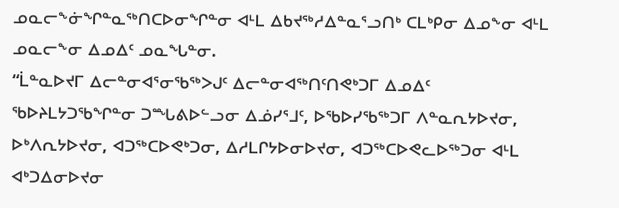ᓄᓇᓕᖕᓃᖏᓐᓇᖅᑎᑕᐅᓂᖏᓐᓂ ᐊᒻᒪ ᐃᑲᔪᖅᓱᐃᓐᓇᕐᓗᑎᒃ ᑕᒪᒃᑭᓂ ᐃᓄᖕᓂ ᐊᒻᒪ ᓄᓇᓕᖕᓂ ᐃᓄᐃᑦ ᓄᓇᖓᓐᓂ.
“ᒫᓐᓇᐅᔪᒥ ᐃᓕᓐᓂᐊᕐᓂᖃᖅᐳᒍᑦ ᐃᓕᓐᓂᐊᖅᑎᑦᑎᕙᒃᑐᒥ ᐃᓄᐃᑦ ᖃᐅᔨᒪᔭᑐᖃᖏᓐᓂ ᑐᙵᕕᐅᓪᓗᓂ ᐃᓅᓯᕐᒧᑦ, ᐅᖃᐅᓯᖃᖅᑐᒥ ᐱᓐᓇᕆᔭᐅᔪᓂ, ᐅᒃᐱᕆᔭᐅᔪᓂ, ᐊᑐᖅᑕᐅᕙᒃᑐᓂ, ᐃᓱᒪᒋᔭᐅᓂᐅᔪᓂ, ᐊᑐᖅᑕᐅᕙᓚᐅᖅᑐᓂ ᐊᒻᒪ ᐊᒃᑐᐃᓂᐅᔪᓂ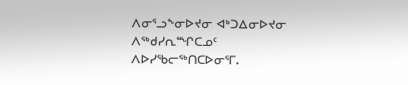ᐱᓂᕐᓗᖕᓂᐅᔪᓂ ᐊᒃᑐᐃᓂᐅᔪᓂ ᐱᖅᑯᓯᕆᙱᑕᓄᑦ ᐱᐅᓯᖃᓕᖅᑎᑕᐅᓂᕐᒥ.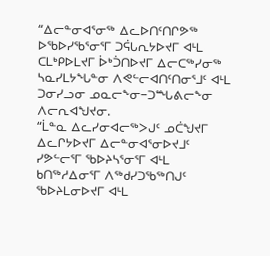“ᐃᓕᓐᓂᐊᕐᓂᖅ ᐃᓚᐅᑎᑦᑎᒋᕗᖅ ᐅᖃᐅᓯᖃᕐᓂᕐᒥ ᑐᕌᒐᕆᔭᐅᔪᒥ ᐊᒻᒪ ᑕᒪᒃᑭᐅᒪᔪᒥ ᐆᒃᑑᑎᐅᔪᒥ ᐃᓕᑕᖅᓯᓂᖅ ᓴᓇᓯᒪᔭᖓᓐᓂ ᐱᕙᓪᓕᐊᑎᑦᑎᓂᕐᒧᑦ ᐊᒻᒪ ᑐᓂᓯᓗᓂ ᓄᓇᓕᖕᓂ−ᑐᙵᕕᓕᖕᓂ ᐱᓕᕆᐊᖑᔪᓂ.
“ᒫᓐᓇ ᐃᓚᓯᓂᐊᓕᖅᐳᒍᑦ ᓄᑖᖑᔪᒥ ᐃᓚᒋᔭᐅᔪᒥ ᐃᓕᓐᓂᐊᕐᓂᐅᔪᒧᑦ ᓯᕗᓪᓕᕐᒥ ᖃᐅᔨᓴᕐᓂᕐᒥ ᐊᒻᒪ ᑲᑎᖅᓱᐃᓂᕐᒥ ᐱᖅᑯᓯᑐᖃᖅᑎᒍᑦ ᖃᐅᔨᒪᓂᐅᔪᒥ ᐊᒻᒪ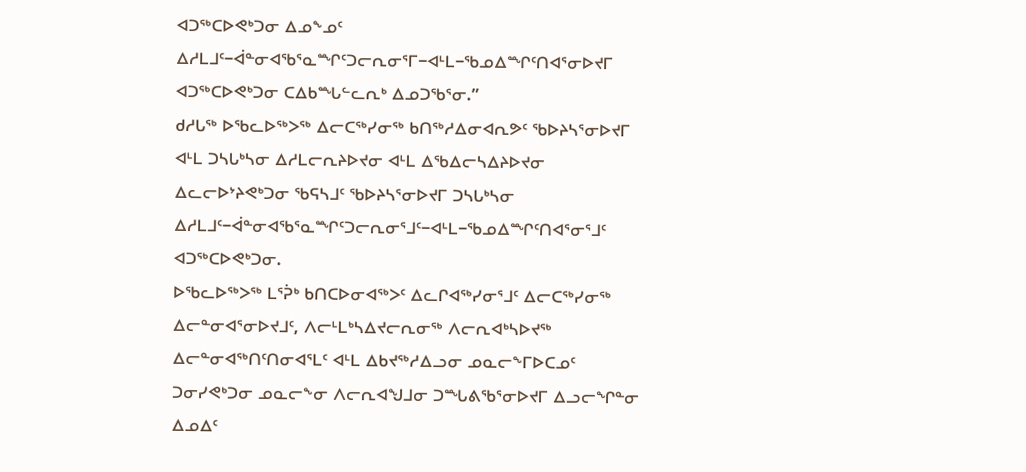ᐊᑐᖅᑕᐅᕙᒃᑐᓂ ᐃᓄᖕᓄᑦ ᐃᓱᒪᒧᑦ−ᐋᓐᓂᐊᖃᕐᓇᙱᑦᑐᓕᕆᓂᕐᒥ−ᐊᒻᒪ−ᖃᓄᐃᙱᑦᑎᐊᕐᓂᐅᔪᒥ ᐊᑐᖅᑕᐅᕙᒃᑐᓂ ᑕᐃᑲᙵᓪᓚᕆᒃ ᐃᓄᑐᖃᕐᓂ.”
ᑯᓱᒐᖅ ᐅᖃᓚᐅᖅᐳᖅ ᐃᓕᑕᖅᓯᓂᖅ ᑲᑎᖅᓱᐃᓂᐊᕆᕗᑦ ᖃᐅᔨᓴᕐᓂᐅᔪᒥ ᐊᒻᒪ ᑐᓴᒐᒃᓴᓂ ᐃᓱᒪᓕᕆᔨᐅᔪᓂ ᐊᒻᒪ ᐃᖃᐃᓕᓴᐃᔨᐅᔪᓂ ᐃᓚᓕᐅᔾᔨᕙᒃᑐᓂ ᖃᕋᓴᒧᑦ ᖃᐅᔨᓴᕐᓂᐅᔪᒥ ᑐᓴᒐᒃᓴᓂ ᐃᓱᒪᒧᑦ−ᐋᓐᓂᐊᖃᕐᓇᙱᑦᑐᓕᕆᓂᕐᒧᑦ−ᐊᒻᒪ−ᖃᓄᐃᙱᑦᑎᐊᕐᓂᕐᒧᑦ ᐊᑐᖅᑕᐅᕙᒃᑐᓂ.
ᐅᖃᓚᐅᖅᐳᖅ ᒪᕐᕉᒃ ᑲᑎᑕᐅᓂᐊᖅᐳᑦ ᐃᓚᒋᐊᖅᓯᓂᕐᒧᑦ ᐃᓕᑕᖅᓯᓂᖅ ᐃᓕᓐᓂᐊᕐᓂᐅᔪᒧᑦ, ᐱᓕᒻᒪᒃᓴᐃᔪᓕᕆᓂᖅ ᐱᓕᕆᐊᒃᓴᐅᔪᖅ ᐃᓕᓐᓂᐊᖅᑎᑦᑎᓂᐊᕐᒪᑦ ᐊᒻᒪ ᐃᑲᔪᖅᓱᐃᓗᓂ ᓄᓇᓕᖕᒥᐅᑕᓄᑦ ᑐᓂᓯᕙᒃᑐᓂ ᓄᓇᓕᖕᓂ ᐱᓕᕆᐊᖑᒧᓂ ᑐᙵᕕᖃᕐᓂᐅᔪᒥ ᐃᓗᓕᖏᓐᓂ ᐃᓄᐃᑦ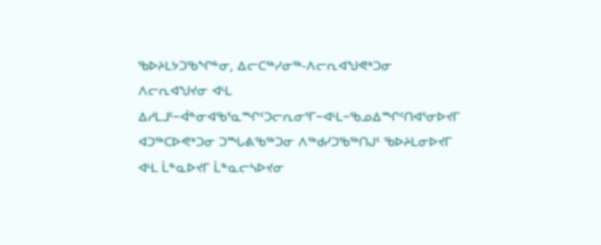ᖃᐅᔨᒪᔭᑐᖃᖏᓐᓂ, ᐃᓕᑕᖅᓯᓂᖅ-ᐱᓕᕆᐊᖑᕙᒃᑐᓂ ᐱᓕᕆᐊᖑᔪᓂ ᐊᒻᒪ ᐃᓱᒪᒧᑦ−ᐋᓐᓂᐊᖃᕐᓇᙱᑦᑐᓕᕆᓂᕐᒥ−ᐊᒻᒪ−ᖃᓄᐃᙱᑦᑎᐊᕐᓂᐅᔪᒥ ᐊᑐᖅᑕᐅᕙᒃᑐᓂ ᑐᙵᕕᖃᖅᑐᓂ ᐱᖅᑯᓯᑐᖃᖅᑎᒍᑦ ᖃᐅᔨᒪᓂᐅᔪᒥ ᐊᒻᒪ ᒫᓐᓇᐅᔪᒥ ᒫᓐᓇᓕᓴᐅᔪᓂ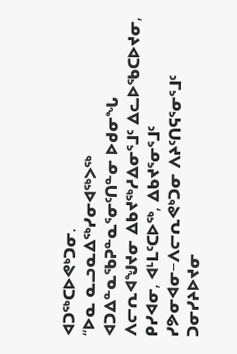ᐊᑐᖅᑕᐅᕙᒃᑐᓂ.
“ᐅᓇ ᓇᓗᓇᐃᖅᓯᓂᐊᖅᐳᖅ ᐊᑐᐃᓐᓇᖃᕈᓐᓇᕐᓂᑦᑎᓐᓂ ᐅᑯᓂᖓ ᐱᓕᕆᐊᖑᔪᓂ ᐃᑲᔪᖅᓱᐃᓂᕐᒧᑦ ᐃᓚᐅᖃᑕᐅᔪᓂ, ᑭᓯᐊᓂ, ᐊᒻᒪᑦᑕᐅᖅ, ᐃᑲᔪᕐᓂᕐᒧᑦ ᓯᕗᓂᐊᓂ−ᐱᓕᕆᕙᒃᑐᓂ ᐱᔨᑦᑎᕋᕐᓂᕐᒧᑦ ᑐᓂᓯᔨᐅᔪᓂ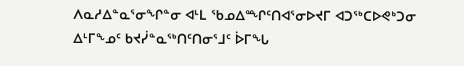ᐱᓇᓱᐃᓐᓇᕐᓂᖏᓐᓂ ᐊᒻᒪ ᖃᓄᐃᙱᑦᑎᐊᕐᓂᐅᔪᒥ ᐊᑐᖅᑕᐅᕙᒃᑐᓂ ᐃᒻᒥᖕᓄᑦ ᑲᔪᓰᓐᓇᖅᑎᑦᑎᓂᕐᒧᑦ ᐆᒥᖓ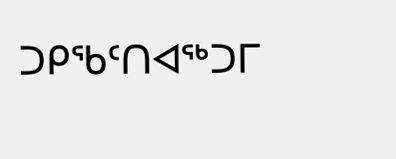ᑐᑭᖃᑦᑎᐊᖅᑐᒥ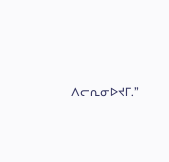ᐱᓕᕆᓂᐅᔪᒥ.”